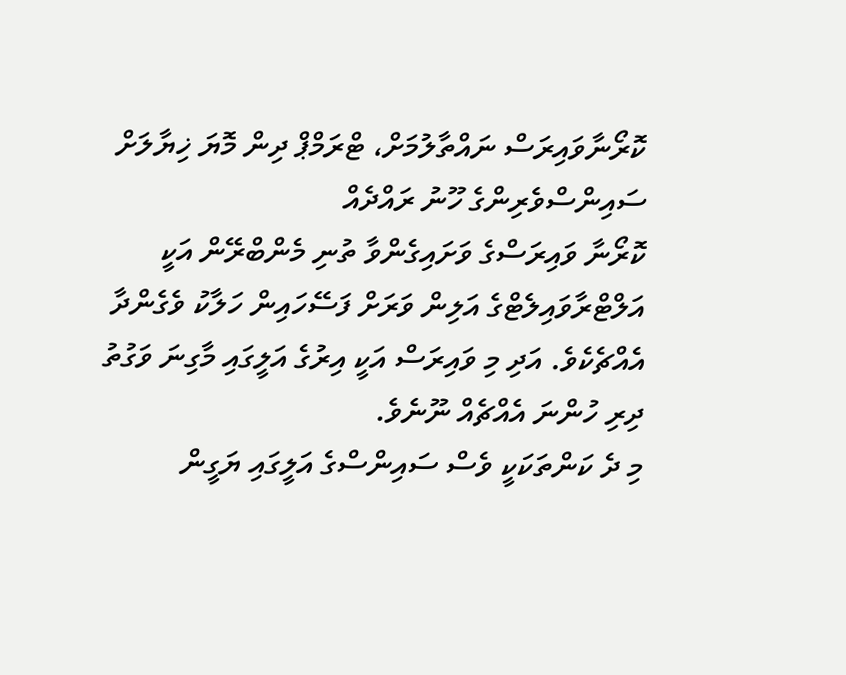ކޮރޯނާވައިރަސް ނައްތާލުމަށް، ޓްރަމްޕް ދިން މޮޔަ ޚިޔާލަށް ސައިންސްވެރިންގެ ހޫނު ރައްދެއް
ކޮރޯނާ ވައިރަސްގެ ވަށައިގެންވާ ތުނި މެންބްރޭން އަކީ އަލްޓްރާވައިލެޓްގެ އަލިން ވަރަށް ފަސޭހައިން ހަލާކު ވެގެންދާ އެއްޗެކެވެ. އަދި މި ވައިރަސް އަކީ އިރުގެ އަލީގައި މާގިނަ ވަގުތު ދިރި ހުންނަ އެއްޗެއް ނޫނެވެ.
މި ދެ ކަންތަކަކީ ވެސް ސައިންސްގެ އަލީގައި ޔަގީން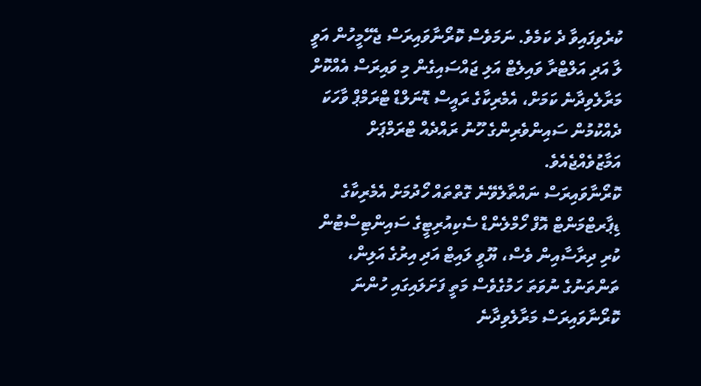ކުރެވިފައިވާ ދެ ކަމެވެ. ނަމަވެސް ކޮރޯނާވައިރަސް ޖެހޭމީހުން އަވީ ލާ އަދި އަލްޓްރާ ވައިލެޓް އަލި ޖައްސައިގެން މި ވައިރަސް އެއްކޮށް މަރާލެވިދާނެ ކަމަށް، އެމެރިކާގެ ރައީސް ޑޮނަލްޑް ޓްރަމްޕް ވާހަކަ ދެއްކުމުން ސައިންވެރިންގެ ހޫނު ރައްދެއް ޓްރަމްޕަށް އަމާޒުވެއްޖެއެވެ.
ކޮރޯނާވައިރަސް ނައްތާލެވޭނެ ގޮތްތައް ހޯދުމަށް އެމެރިކާގެ ޑިޕާރޓްމަންޓް އޮފް ހޯމްލެންޑް ސެކިއުރިޓީގެ ސައިންޓިސްޓުން ކުރި ދިރާސާއިން ވެސް، ޔޫވީ ލައިޓް އަދި އިރުގެ އަލިން، ތަންތަނުގެ ނުވަތަ ހަމުގެވެސް މަތީ ފަށަލައިގައި ހުންނަ ކޮރޯނާވައިރަސް މަރާލެވިދާނެ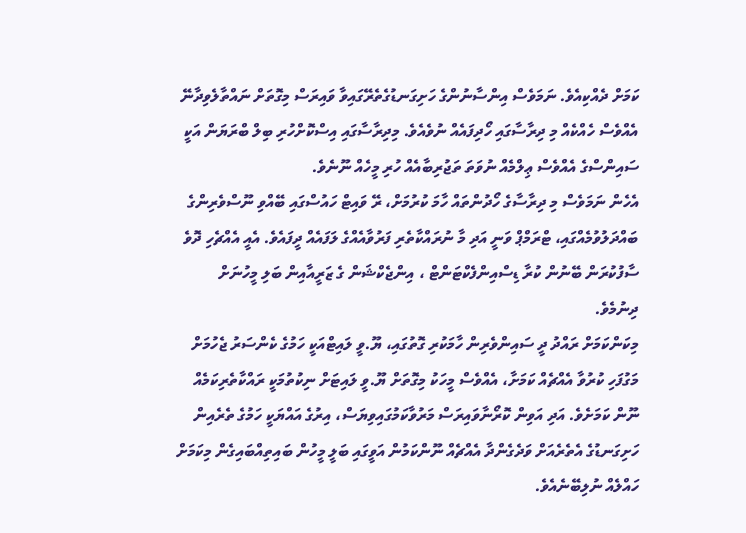ކަމަށް ދެއްކިއެވެ. ނަމަވެސް އިންސާނުންގެ ހަށިގަނޑުގެތެރޭގައިވާ ވައިރަސް މިގޮތަށް ނައްތާލެވިދާނޭ އެއްވެސް ހެއްކެއް މި ދިރާސާގައި ހޯދިފައެއް ނުވެއެވެ. މިދިރާސާގައި އިސްކޮށްހުރި ބިލް ބްރަޔަން އަކީ ސައިންސްގެ އެއްވެސް ޢިލްމެއް ނުވަތަ ތަޖުރިބާއެއް ހުރި މީހެއް ނޫނެވެ.
އެހެން ނަމަވެސް މި ދިރާސާގެ ހޯދުންތައް ހާމަ ކުރުމަށް، ރޭ ވައިޓް ހައުސްގައި ބޭއްވި ނޫސްވެރިންގެ ބައްދަލުވުމެއްގައި، ޓްރަމްޕް ވަނީ އަދި މާ ނުރައްކާތެރި ފަރުވާއެއްގެ ލަފައެއް ދީފައެވެ. އެއީ އެއްޗެހި ދޮވެ ސާފުކުރަން ބޭނުން ކުރާ ޑިސްއިންފެކްޓަންޓް ، އިންޖެކްޝަން ގެ ޒަރީއާއިން ބަލި މީހުނަށް ދިނުމެވެ.
މިކަންކަމަށް ރައްދު ދީ ސައިންވެރިން ހާމަކުރި ގޮތުގައި، ޔޫ.ވީ ލައިޓްއަކީ ހަމުގެ ކެންސަރު ޖެހުމަށް މަގުފަހި ކުރުވާ އެއްޗެއް ކަމަށާ، އެއްވެސް މީހަކު މިގޮތަށް ޔޫ.ވީ ލައިޓަށް ނިކުތުމަކީ ރައްކާތެރިކަމެއް ނޫން ކަމަށެވެ. އަދި އަވިން ކޮރޯނާވައިރަސް މަރުވާކަމުގައިވިޔަސް، އިރުގެ އައްޔަކީ ހަމުގެ ތެރެއިން ހަށިގަނޑުގެ އެތެރެއަށް ވަދެގެންދާ އެއްޗެއް ނޫންކަމުން އަވީގައި ބަލީ މީހުން ބައިތިއްބައިގެން މިކަމަށް ހައްލެއް ނުލިބޭނެއެވެ.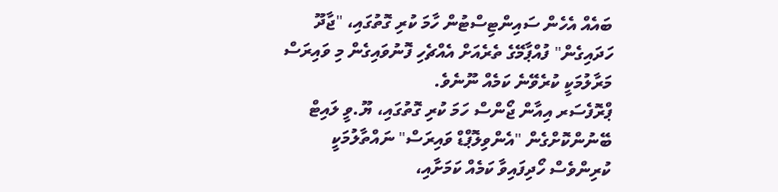ބައެއް އެހެން ސައިންޓިސްޓުން ހާމަ ކުރި ގޮތުގައި، "ޖާދޫ ހަދައިގެން" ފުއްޕާމޭގެ ތެރެއަށް އެއްޗެހި ފޮނުވައިގެން މި ވައިރަސް މަރާލުމަކީ ކުރެވޭނެ ކަމެއް ނޫނެވެ.
ޕްރޮފެސަރ އިއާން ޖޯންސް ހަމަ ކުރި ގޮތުގައި، ޔޫ.ވީ ލައިޓް ބޭނުންކޮށްގެން "އެންވިލޮޕްޑް ވައިރަސް" ނައްތާލުމަކީ ކުރިންވެސް ހޯދިފައިވާ ކަމެއް ކަމަށާއި،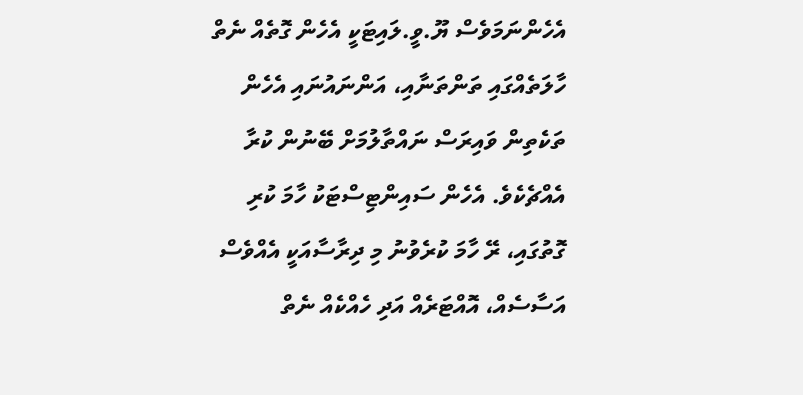އެހެންނަމަވެސް ޔޫ.ވީ.ލައިޓަކީ އެހެން ގޮތެއް ނެތް ހާލަތެއްގައި ތަންތަނާއި، އަންނައުނައި އެހެން ތަކެތިން ވައިރަސް ނައްތާލުމަށް ބޭނުން ކުރާ އެއްޗެކެވެ. އެހެން ސައިންޓިސްޓަކު ހާމަ ކުރި ގޮތުގައި، ރޭ ހާމަ ކުރެވުނު މި ދިރާސާއަކީ އެއްވެސް އަސާސެއް، އޮއްޓަރެއް އަދި ހެއްކެއް ނެތް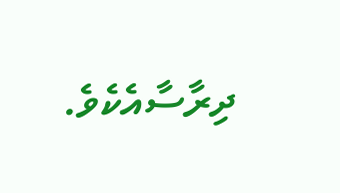ދިރާސާއެކެވެ.